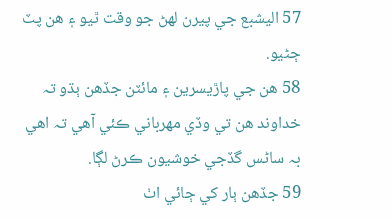57 اليشبع جي پيرن لھڻ جو وقت ٿيو ۽ ھن پٽ ڄڻيو.
58 ھن جي پاڙيسرين ۽ مائٽن جڏھن ٻڌو تہ خداوند ھن تي وڏي مھرباني ڪئي آھي تہ اھي بہ ساڻس گڏجي خوشيون ڪرڻ لڳا.
59 جڏھن ٻار کي ڄائي اٺ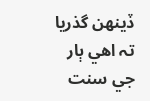ڏينھن گذريا تہ اھي ٻار جي سنت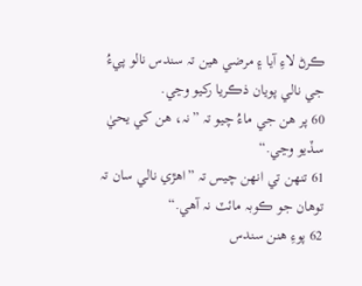ڪرڻ لاءِ آيا ۽ مرضي ھين تہ سندس نالو پيءُ جي نالي پويان ذڪريا رکيو وڃي.
60 پر ھن جي ماءُ چيو تہ ”نہ، ھن کي يحيٰ سڏيو وڃي.“
61 تنھن تي انھن چيس تہ ”اھڙي نالي سان تہ توھان جو ڪوبہ مائٽ نہ آھي.“
62 پوءِ ھنن سندس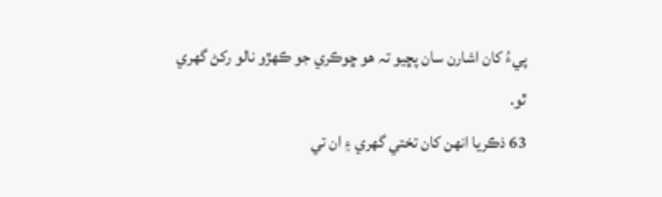پيءُ کان اشارن سان پڇيو تہ ھو ڇوڪري جو ڪھڙو نالو رکڻ گھري ٿو.
63 ذڪريا انھن کان تختي گھري ۽ ان تي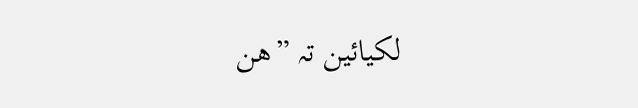لکيائين تہ ”ھن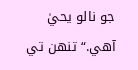جو نالو يحيٰ آھي.“ تنھن تي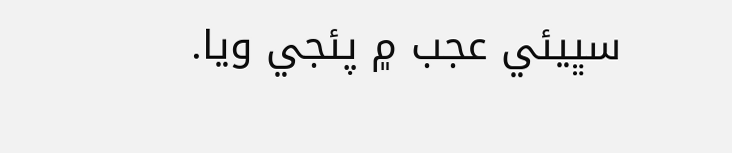سڀيئي عجب ۾ پئجي ويا.